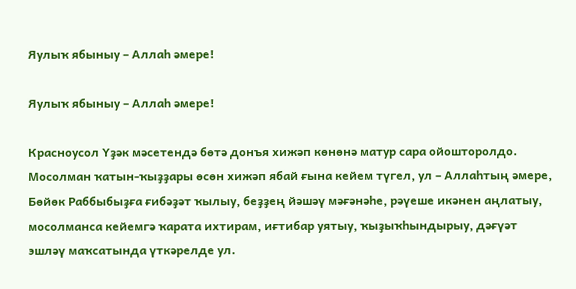Яулыҡ ябыныу – Аллаһ әмере!

Яулыҡ ябыныу – Аллаһ әмере!

Красноусол Үҙәк мәсетендә бөтә донъя хижәп көнөнә матур сара ойошторолдо. Мосолман ҡатын-ҡыҙҙары өсөн хижәп ябай ғына кейем түгел, ул – Аллаһтың әмере, Бөйөк Раббыбыҙға ғибәҙәт ҡылыу, беҙҙең йәшәү мәғәнәһе, рәүеше икәнен аңлатыу, мосолманса кейемгә ҡарата ихтирам, иғтибар уятыу, ҡыҙыҡһындырыу, дәғүәт эшләү маҡсатында үткәрелде ул.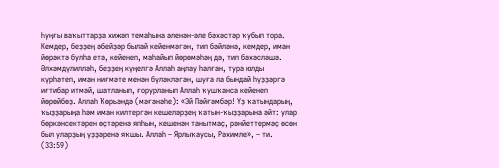Һуңғы ваҡыттарҙа хижәп темаһына әленән-әле бәхәстәр ҡубып тора. Кемдер, беҙҙең әбейҙәр былай кейенмәгән, тип бәйләнә, кемдер, иман йөрәктә булһа етә, кейенеп, маһайып йөрөмәһәң дә, тип бәхәсләшә. Әлхәмдүлилләһ, беҙҙең күңелгә Аллаһ аңлау һалған, тура юлды күрһәтеп, иман ниғмәте менән бүләкләгән, шуға ла бындай һүҙҙәргә иғтибар итмәй, шатланып, ғорурланып Аллаһ ҡушҡанса кейенеп йөрөйбөҙ. Аллаһ Ҡөрьәндә (мәғәнәһе): «Эй Пәйғәмбәр! Үҙ ҡатындарың, ҡыҙҙарыңа һәм иман килтергән кешеләрҙең ҡатын-ҡыҙҙарына әйт: улар бөркәнсектәрен өҫтәренә япһын, кешенән танытмаҫ, рәнйеттермәҫ өсөн был уларҙың үҙҙәренә яҡшы. Аллаһ – Ярлыҡаусы, Рәхимле», – ти. (33:59)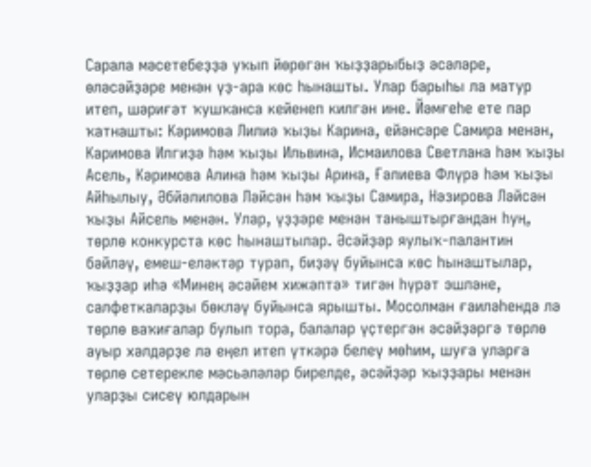Сарала мәсетебеҙҙә уҡып йөрөгән ҡыҙҙарыбыҙ әсәләре, өләсәйҙәре менән үҙ-ара көс һынашты. Улар барыһы ла матур итеп, шәриғәт ҡушҡанса кейенеп килгән ине. Йәмғеһе ете пар ҡатнашты: Кәримова Лилиә ҡыҙы Карина, ейәнсәре Самира менән, Каримова Илгиҙә һәм ҡыҙы Ильвина, Исмаилова Светлана һәм ҡыҙы Асель, Кәримова Алина һәм ҡыҙы Арина, Ғәлиева Флүрә һәм ҡыҙы Айһылыу, Әбйәлилова Ләйсән һәм ҡыҙы Самира, Нәзирова Ләйсән ҡыҙы Айсель менән. Улар, үҙҙәре менән таныштырғандан һуң, төрлө конкурста көс һынаштылар. Әсәйҙәр яулыҡ-палантин бәйләү, емеш-еләктәр турап, биҙәү буйынса көс һынаштылар, ҡыҙҙар иһә «Минең әсәйем хижәптә» тигән һүрәт эшләне, салфеткаларҙы бөкләү буйынса ярышты. Мосолман ғаиләһендә лә төрлө ваҡиғалар булып тора, балалар үҫтергән әсәйҙәргә төрлө ауыр хәлдәрҙе лә еңел итеп үткәрә белеү мөһим, шуға уларға төрлө сетерекле мәсьәләләр бирелде, әсәйҙәр ҡыҙҙары менән уларҙы сисеү юлдарын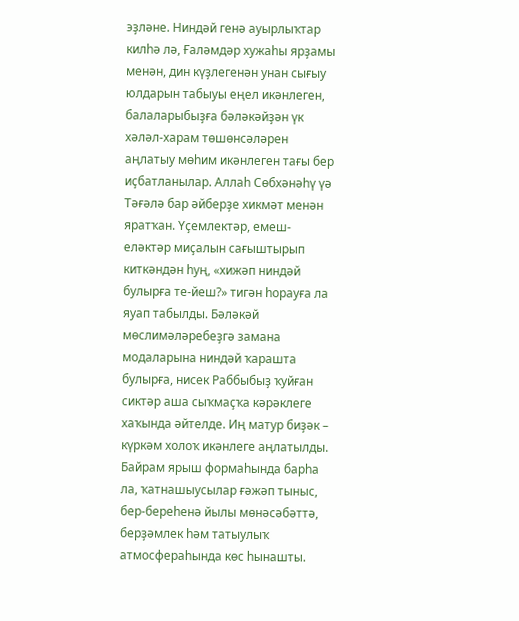эҙләне. Ниндәй генә ауырлыҡтар килһә лә, Ғаләмдәр хужаһы ярҙамы менән, дин күҙлегенән унан сығыу юлдарын табыуы еңел икәнлеген, балаларыбыҙға бәләкәйҙән үк хәләл-харам төшөнсәләрен аңлатыу мөһим икәнлеген тағы бер иҫбатланылар. Аллаһ Сөбхәнәһү үә Тәғәлә бар әйберҙе хикмәт менән яратҡан. Үҫемлектәр, емеш-еләктәр миҫалын сағыштырып киткәндән һуң, «хижәп ниндәй булырға те-йеш?» тигән һорауға ла яуап табылды. Бәләкәй мөслимәләребеҙгә замана модаларына ниндәй ҡарашта булырға, нисек Раббыбыҙ ҡуйған сиктәр аша сыҡмаҫҡа кәрәклеге хаҡында әйтелде. Иң матур биҙәк – күркәм холоҡ икәнлеге аңлатылды. Байрам ярыш формаһында барһа ла, ҡатнашыусылар ғәжәп тыныс, бер-береһенә йылы мөнәсәбәттә, берҙәмлек һәм татыулыҡ атмосфераһында көс һынашты.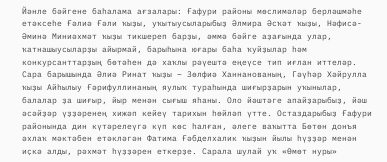Йәнле бәйгене баһалама ағзалары: Ғафури районы мөслимәләр берләшмәһе етәксеһе Ғәлиә Ғәли ҡыҙы, уҡытыусыларыбыҙ Әлмира Әсҡәт ҡыҙы, Нәфисә-Әминә Миниәхмәт ҡыҙы тикшереп барҙы, әммә бәйге аҙағында улар, ҡатнашыусыларҙы айырмай, барыһына юғары баһа ҡуйҙылар һәм конкурсанттарҙың бөтәһен дә хаҡлы рәүештә еңеүсе тип иғлан иттеләр. Сара барышында Әлиә Ринат ҡыҙы – Зөлфиә Ханнанованың, Гәүһәр Хәйрулла ҡыҙы Айһылыу Ғәрифуллинаның яулыҡ тураһында шиғырҙарын уҡынылар, балалар ҙа шиғыр, йыр менән сығыш яһаны. Оло йәштәге апайҙарыбыҙ, йәш әсәйҙәр үҙҙәренең хижәп кейеү тарихын һөйләп үтте. Остаздарыбыҙ Ғафури районында дин күтәрелеүгә күп көс һалған, әлеге ваҡытта Бөтөн донъя әхлаҡ мәктәбен етәкләгән Фатима Ғәбделхалик ҡыҙын йылы һүҙҙәр менән иҫкә алды, рәхмәт һүҙҙәрен еткерҙе. Сарала шулай уҡ «Өмөт нуры»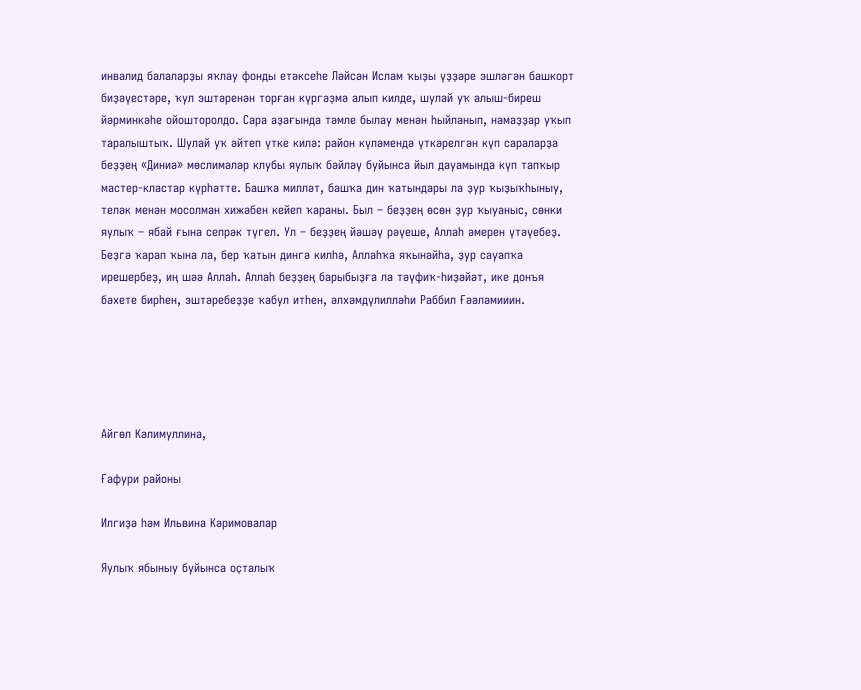инвалид балаларҙы яҡлау фонды етәксеһе Ләйсән Ислам ҡыҙы үҙҙәре эшләгән башкорт биҙәүестәре, ҡул эштәренән торған күргәҙмә алып килде, шулай уҡ алыш-биреш йәрминкәһе ойошторолдо. Сара аҙағында тәмле былау менән һыйланып, намаҙҙар уҡып таралыштыҡ. Шулай уҡ әйтеп үтке килә: район күләмендә үткәрелгән күп сараларҙа беҙҙең «Диниә» мөслимәләр клубы яулыҡ бәйләү буйынса йыл дауамында күп тапҡыр мастер-кластар күрһәтте. Башҡа милләт, башҡа дин ҡатындары ла ҙур ҡыҙыҡһыныу, теләк менән мосолман хижәбен кейеп ҡараны. Был – беҙҙең өсөн ҙур ҡыуаныс, сөнки яулыҡ – ябай ғына сепрәк түгел. Ул – беҙҙең йәшәү рәүеше, Аллаһ әмерен үтәүебеҙ. Беҙгә ҡарап ҡына ла, бер ҡатын дингә килһә, Аллаһҡа яҡынайһа, ҙур сауапҡа ирешербеҙ, иң шәә Аллаһ. Аллаһ беҙҙең барыбыҙға ла тәүфиҡ-һиҙәйәт, ике донъя бәхете бирһен, эштәребеҙҙе ҡабул итһен, әлхәмдүлилләһи Раббил Ғәәләмииин.





Айгөл Кәлимуллина,

Ғафури районы

Илгиҙә һәм Ильвина Кәримовалар

Яулыҡ ябыныу буйынса оҫталыҡ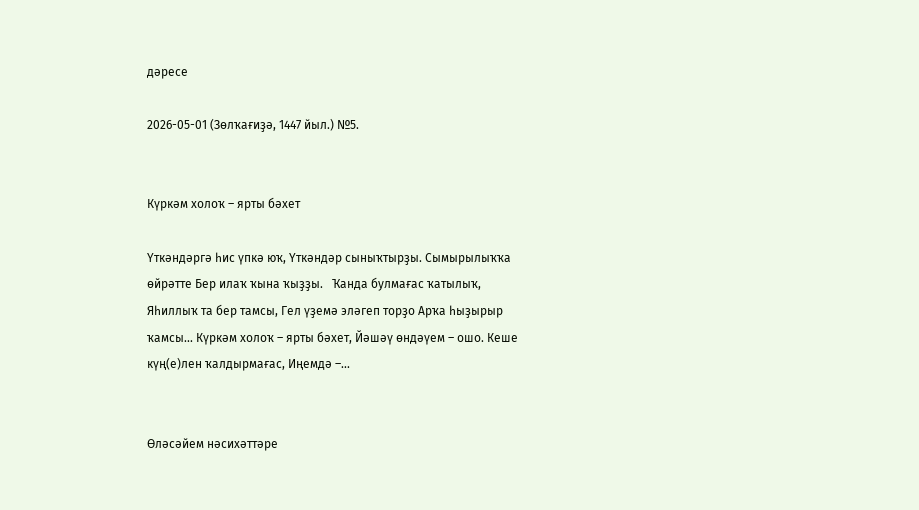дәресе

2026-05-01 (Зөлҡағиҙә, 1447 йыл.) №5.


Күркәм холоҡ – ярты бәхет

Үткәндәргә һис үпкә юҡ, Үткәндәр сыныҡтырҙы. Сымырылыҡҡа өйрәтте Бер илаҡ ҡына ҡыҙҙы.   Ҡанда булмағас ҡатылыҡ, Яһиллыҡ та бер тамсы, Гел үҙемә эләгеп торҙо Арҡа һыҙырыр ҡамсы... Күркәм холоҡ – ярты бәхет, Йәшәү өндәүем – ошо. Кеше күң(е)лен ҡалдырмағас, Иңемдә –...


Өләсәйем нәсихәттәре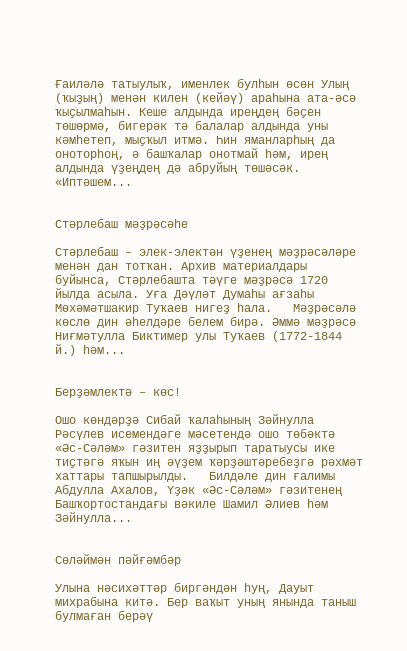Ғаиләлә татыулыҡ, именлек булһын өсөн Улың (ҡыҙың) менән килен (кейәү) араһына ата-әсә ҡыҫылмаһын. Кеше алдында иреңдең бәҫен төшөрмә, бигерәк тә балалар алдында уны кәмһетеп, мыҫҡыл итмә. Һин яманларһың да оноторһоң, ә башҡалар онотмай һәм, ирең алдында үҙеңдең дә абруйың төшәсәк. «Иптәшем...


Стәрлебаш мәҙрәсәһе

Стәрлебаш – элек-электән үҙенең мәҙрәсәләре менән дан тотҡан. Архив материалдары буйынса, Стәрлебашта тәүге мәҙрәсә 1720 йылда асыла. Уға Дәүләт Думаһы ағзаһы Мөхәмәтшакир Туҡаев нигеҙ һала.   Мәҙрәсәлә көслө дин әһелдәре белем бирә. Әммә мәҙрәсә Ниғмәтулла Биктимер улы Туҡаев (1772-1844 й.) һәм...


Берҙәмлектә – көс!

Ошо көндәрҙә Сибай ҡалаһының Зәйнулла Рәсүлев исемендәге мәсетендә ошо төбәктә «Әс-Сәләм» гәзитен яҙҙырып таратыусы ике тиҫтәгә яҡын иң әүҙем ҡәрҙәштәребеҙгә рәхмәт хаттары тапшырылды.   Билдәле дин ғалимы Абдулла Ахалов, Үҙәк «Әс-Сәләм» гәзитенең Башҡортостандағы вәкиле Шамил Әлиев һәм Зәйнулла...


Сөләймән пәйғәмбәр

Улына нәсихәттәр биргәндән һуң, Дауыт михрабына китә. Бер ваҡыт уның янында таныш булмаған берәү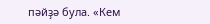пәйҙә була. «Кем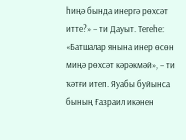һиңә бында инергә рөхсәт итте?» − ти Дауыт. Тегеһе: «Батшалар янына инер өсөн миңә рөхсәт кәрәкмәй», − ти ҡәтғи итеп. Яуабы буйынса бының Ғазраил икәнен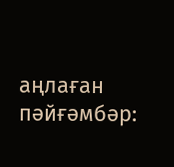аңлаған пәйғәмбәр: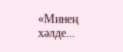«Минең хәлде...